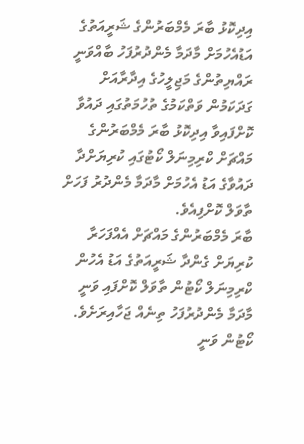އިދިކޮޅު ބާރަ މެމްބަރުންގެ ޝަރީއަތުގެ އަޑުއެހުމަށް މާދަމާ މެންދުރުފަހު ބާއްވަނީ
ރައްޔިތުންގެ މަޖިލީހުގެ އިދާރާއަށް ގަދަކަމުން ވަތްކަމުގެ ތުހުމަތުގައި ދައުވާ ކޮށްފައިވާ އިދިކޮޅު ބާރަ މެމްބަރުންގެ މައްޗަށް ކްރިމިނަލް ކޯޓުގައި ކުރިޔަށްދާ ދައުވާގެ އަޑު އެހުމަށް މާދަމާ މެންދުރު ފަހަށް ތާވަލް ކޮށްފިއެވެ.
ބާރަ މެމްބަރުންގެ މައްޗަށް އެއްފަހަރާ ކުރިޔަށް ގެންދާ ޝަރީއަތުގެ އަޑު އެހުން ކްރިމިނަލް ކޯޓުން ތާވަލް ކޮށްފައި ވަނީ މާދަމާ މެންދުރުފަހު ތިނެއް ޖަހާއިރަށެވެ. ކޯޓުން ވަނީ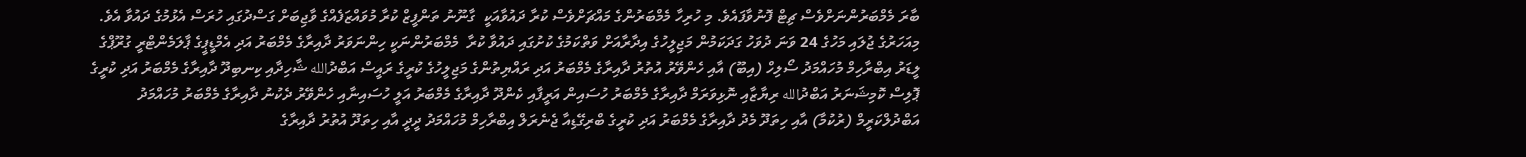ބާރަ މެމްބަރުންނަށްވެސް ޗިޓް ފޮނުވާފައެވެ. މި ހުރިހާ މެމްބަރުންގެ މައްޗަށްވެސް ކުރާ ދައުވާއަކީ  ގާނޫނު ތަންފީޒް ކުރާ މުވައްޒަފެއްގެ ވާޖިބަށް ގަސްދުގައި ހުރަސް އެޅުމުގެ ދައުވާ އެވެ.
މިއަހަރުގެ ޖުލައި މަހުގެ 24 ވަނަ ދުވަހު ގަދަކަމުން މަޖިލީހުގެ އިދާރާއަށް ވަތްކަމުގެ ކުށުގައި ދައުވާ ކުރާ  މެމްބަރުންނަކީ ހިންނަވަރު ދާއިރާގެ މެމްބަރު އަދި އެމްޑީޕީގެ ޕާލަމެންޓްރީ ގުރޫޕްގެ ލީޑަރު އިބްރާހިމް މުހައްމަދު ސޯލިހް (އިބޫ) އާއި ހެންވޭރު އުތުރު ދާއިރާގެ މެމްބަރު އަދި ރައްޔިތުންގެ މަޖިލީހުގެ ކުރީގެ ރައީސް އަބްދުالله ޝާހިދާއި ކިނބިދޫ ދާއިރާގެ މެމްބަރު އަދި ކުރީގެ ޕޮލިސް ކޮމިޝަނަރު އަބްދުالله ރިޔާޒާއި ނޮޅިވަރަމް ދާއިރާގެ މެމްބަރު ހުސައިން އަރީފާއި ކެންދޫ ދާއިރާގެ މެމްބަރު އަލީ ހުސައިނާއި ހެންވޭރު ދެކުނު ދާއިރާގެ މެމްބަރު މުހައްމަދު އަބްދުލްކަރީމް (ރުކުމާ) އާއި ހިތަދޫ މެދު ދާއިރާގެ މެމްބަރު އަދި ކުރީގެ ބްރިގޭޑިއާ ޖެނެރަލް އިބްރާހިމް މުހައްމަދު ދީދީ އާއި ހިތަދޫ އުތުރު ދާއިރާގެ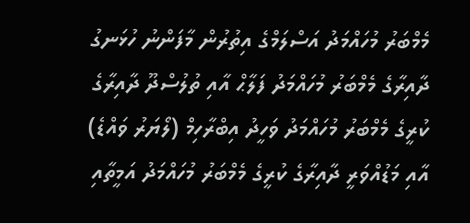މެމްބަރު މުހައްމަދު އަސްލަމްގެ އިތުރުން މާފަންނު ހުޅަނގު ދާއިރާގެ މެމްބަރު މުހައްމަދު ފަލާޙް އާއި ތުލުސްދޫ ދާއިރާގެ ކުރީގެ މެމްބަރު މުހައްމަދު ވަހީދު އިބްރާހިމް (ލޯޔަރު ވައްޑެ) އާއި މަޑުއްވަރީ ދާއިރާގެ ކުރީގެ މެމްބަރު މުހައްމަދު އަމީތާއި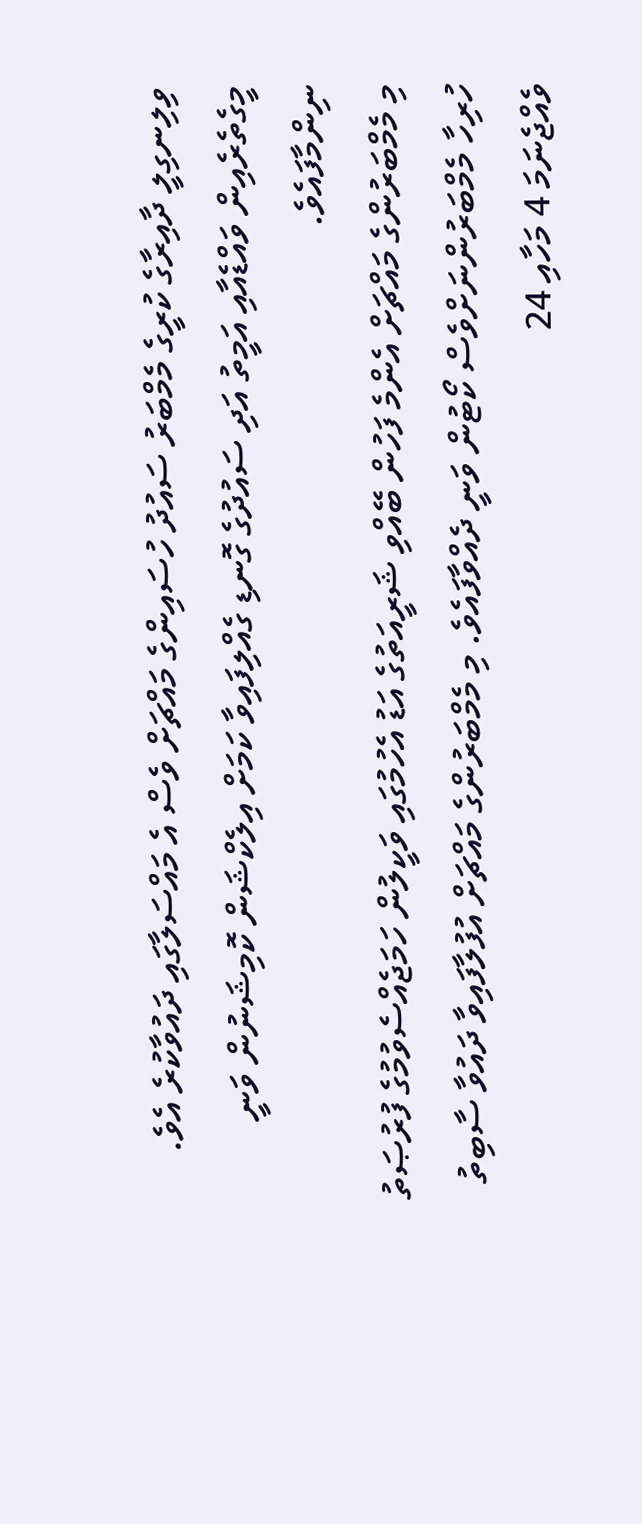ވިލިނގިލީ ދާއިރާގެ ކުރީގެ މެމްބަރު ސައުދު ހުސައިންގެ މައްޗަށް ވެސް އެ މައްސަލާގައި ދައުވާކުރެ އެވެ. މީގެތެރެއިން ވައްޑެއާއި އަމީތު އަދި ސައުދުގެ ގޮނޑި ގެއްލިފައިވާ ކަމަށް އިލެކްޝަން ކޮމިޝަނުން ވަނީ ނިންމާފައެވެ.
މި މެމްބަރުންގެ މައްޗަށް އެންމެ ފަހުން ބޭއްވި ޝަރީއަތުގެ އަޑު އެހުމުގައި ވަކީލުން ހަމަޖެއްސެވުމުގެ ފުރުޞަތު ހުރިހާ މެމްބަރުންނަށްވެސް ކޯޓުން ވަނީ ދެއްވާފައެވެ. މި މެމްބަރުންގެ މައްޗަށް އުފުލާފައިވާ ދައުވާ ސާބިތު ވެއްޖެނަމަ 4 މަހާއި 24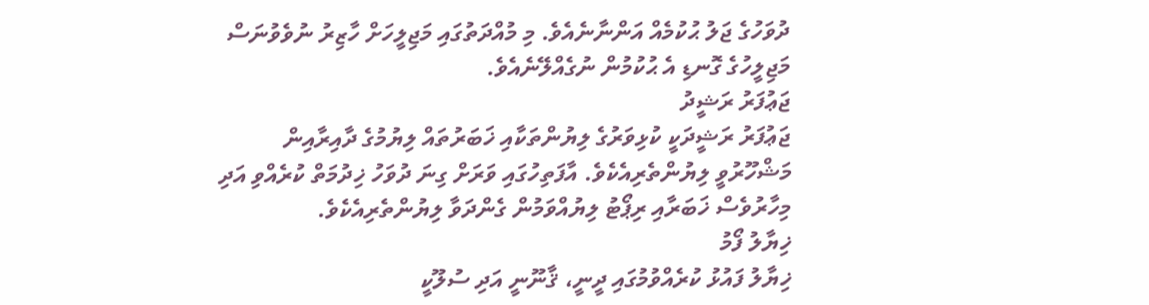ދުވަހުގެ ޖަލު ޙުކުމެއް އަންނާނެއެވެ. މި މުއްދަތުގައި މަޖިލީހަށް ހާޒިރު ނުވެވުނަސް މަޖިލީހުގެ ގޮނޑި އެ ޙުކުމުން ނުގެއްލޭނެއެވެ.
ޖަޢުފަރު ރަޝީދު
ޖަޢުފަރު ރަޝީދަކީ ކުޅިވަރުގެ ލިޔުންތަކާއި ޚަބަރުތައް ލިޔުމުގެ ދާއިރާއިން މަޝްހޫރުވީ ލިޔުންތެރިއެކެވެ. އާފަތިހުގައި ވަރަށް ގިނަ ދުވަހު ޚިދުމަތް ކުރެއްވި އަދި މިހާރުވެސް ޚަބަރާއި ރިޕޯޓު ލިޔުއްވަމުން ގެންދަވާ ލިޔުންތެރިއެކެވެ.
ޚިޔާލު ފޯމު
ޚިޔާލު ފައުޅު ކުރެއްވުމުގައި ދީނީ، ޤާނޫނީ އަދި ސުލޫކީ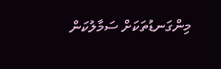މިންގަނޑުތަކަށް ސަމާލުކަން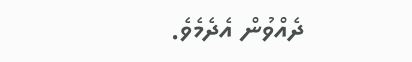ދެއްވުން އެދެމެވެ.